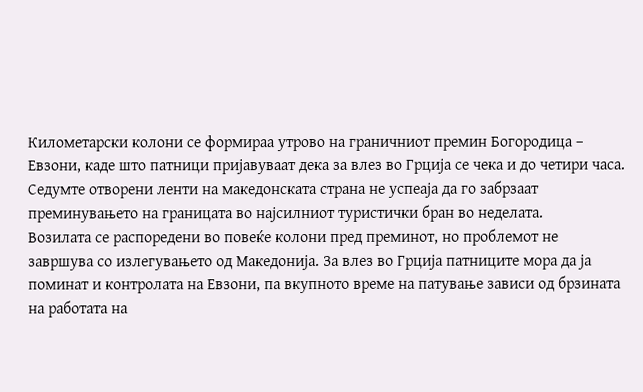Километарски колони се формираа утрово на граничниот премин Богородица – Евзони, каде што патници пријавуваат дека за влез во Грција се чека и до четири часа. Седумте отворени ленти на македонската страна не успеаја да го забрзаат преминувањето на границата во најсилниот туристички бран во неделата.
Возилата се распоредени во повеќе колони пред преминот, но проблемот не завршува со излегувањето од Македонија. За влез во Грција патниците мора да ја поминат и контролата на Евзони, па вкупното време на патување зависи од брзината на работата на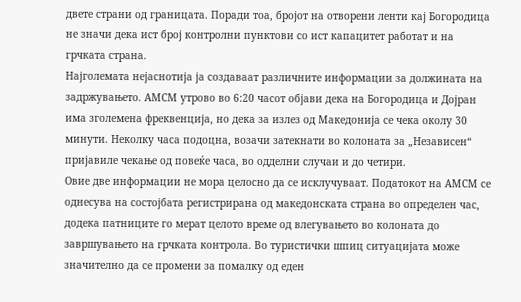двете страни од границата. Поради тоа, бројот на отворени ленти кај Богородица не значи дека ист број контролни пунктови со ист капацитет работат и на грчката страна.
Најголемата нејаснотија ја создаваат различните информации за должината на задржувањето. АМСМ утрово во 6:20 часот објави дека на Богородица и Дојран има зголемена фреквенција, но дека за излез од Македонија се чека околу 30 минути. Неколку часа подоцна, возачи затекнати во колоната за „Независен“ пријавиле чекање од повеќе часа, во одделни случаи и до четири.
Овие две информации не мора целосно да се исклучуваат. Податокот на АМСМ се однесува на состојбата регистрирана од македонската страна во определен час, додека патниците го мерат целото време од влегувањето во колоната до завршувањето на грчката контрола. Во туристички шпиц ситуацијата може значително да се промени за помалку од еден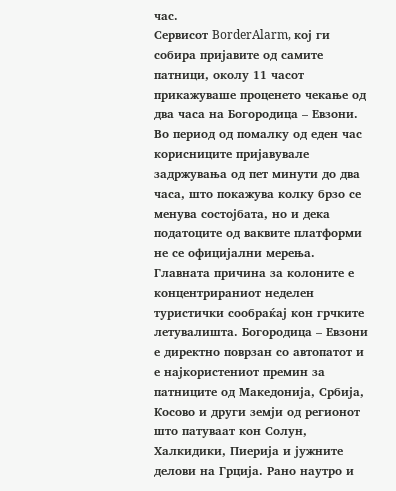час.
Сервисот BorderAlarm, кој ги собира пријавите од самите патници, околу 11 часот прикажуваше проценето чекање од два часа на Богородица – Евзони. Во период од помалку од еден час корисниците пријавувале задржувања од пет минути до два часа, што покажува колку брзо се менува состојбата, но и дека податоците од ваквите платформи не се официјални мерења.
Главната причина за колоните е концентрираниот неделен туристички сообраќај кон грчките летувалишта. Богородица – Евзони е директно поврзан со автопатот и е најкористениот премин за патниците од Македонија, Србија, Косово и други земји од регионот што патуваат кон Солун, Халкидики, Пиерија и јужните делови на Грција. Рано наутро и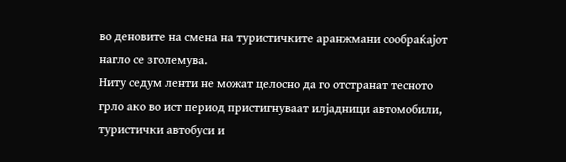во деновите на смена на туристичките аранжмани сообраќајот нагло се зголемува.
Ниту седум ленти не можат целосно да го отстранат тесното грло ако во ист период пристигнуваат илјадници автомобили, туристички автобуси и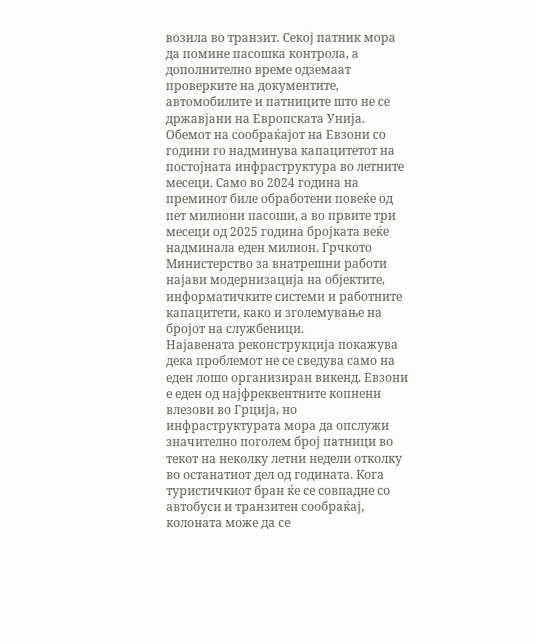возила во транзит. Секој патник мора да помине пасошка контрола, а дополнително време одземаат проверките на документите, автомобилите и патниците што не се државјани на Европската Унија.
Обемот на сообраќајот на Евзони со години го надминува капацитетот на постојната инфраструктура во летните месеци. Само во 2024 година на преминот биле обработени повеќе од пет милиони пасоши, а во првите три месеци од 2025 година бројката веќе надминала еден милион. Грчкото Министерство за внатрешни работи најави модернизација на објектите, информатичките системи и работните капацитети, како и зголемување на бројот на службеници.
Најавената реконструкција покажува дека проблемот не се сведува само на еден лошо организиран викенд. Евзони е еден од најфреквентните копнени влезови во Грција, но инфраструктурата мора да опслужи значително поголем број патници во текот на неколку летни недели отколку во останатиот дел од годината. Кога туристичкиот бран ќе се совпадне со автобуси и транзитен сообраќај, колоната може да се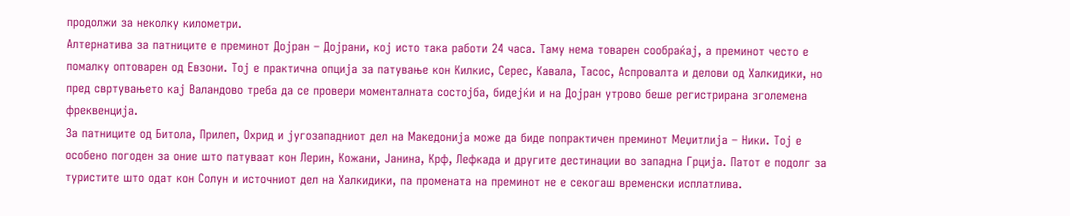продолжи за неколку километри.
Алтернатива за патниците е преминот Дојран – Дојрани, кој исто така работи 24 часа. Таму нема товарен сообраќај, а преминот често е помалку оптоварен од Евзони. Тој е практична опција за патување кон Килкис, Серес, Кавала, Тасос, Аспровалта и делови од Халкидики, но пред свртувањето кај Валандово треба да се провери моменталната состојба, бидејќи и на Дојран утрово беше регистрирана зголемена фреквенција.
За патниците од Битола, Прилеп, Охрид и југозападниот дел на Македонија може да биде попрактичен преминот Меџитлија – Ники. Тој е особено погоден за оние што патуваат кон Лерин, Кожани, Јанина, Крф, Лефкада и другите дестинации во западна Грција. Патот е подолг за туристите што одат кон Солун и источниот дел на Халкидики, па промената на преминот не е секогаш временски исплатлива.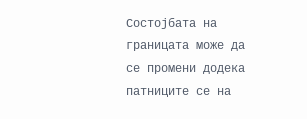Состојбата на границата може да се промени додека патниците се на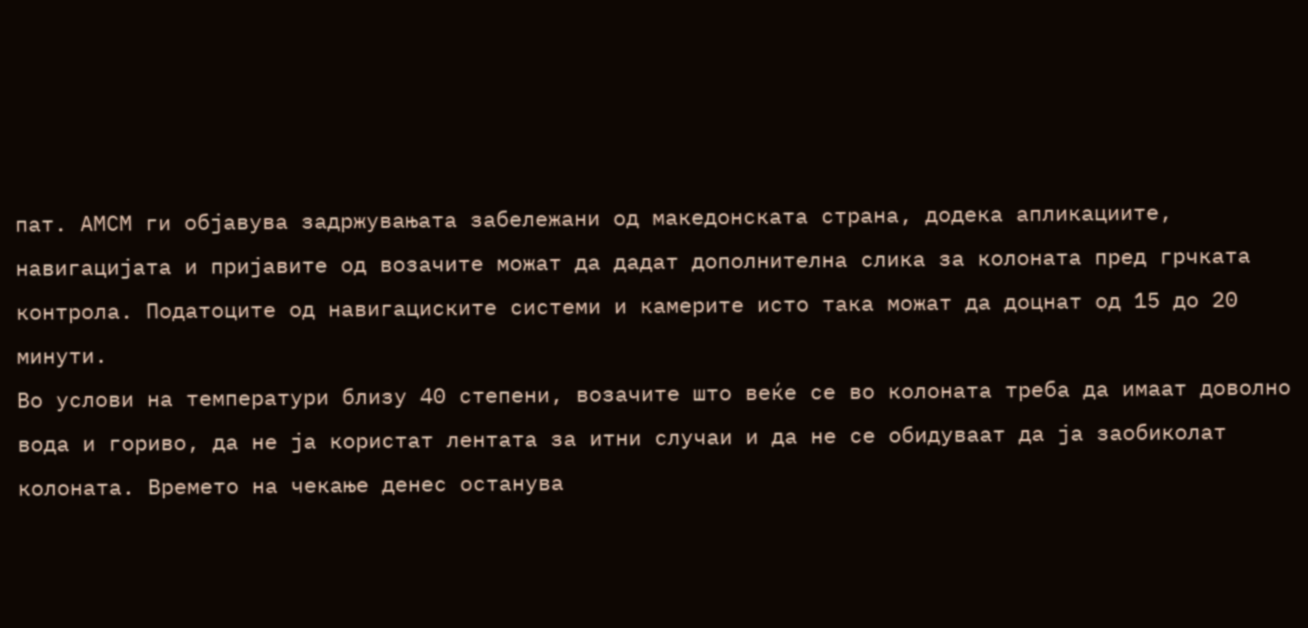пат. АМСМ ги објавува задржувањата забележани од македонската страна, додека апликациите, навигацијата и пријавите од возачите можат да дадат дополнителна слика за колоната пред грчката контрола. Податоците од навигациските системи и камерите исто така можат да доцнат од 15 до 20 минути.
Во услови на температури близу 40 степени, возачите што веќе се во колоната треба да имаат доволно вода и гориво, да не ја користат лентата за итни случаи и да не се обидуваат да ја заобиколат колоната. Времето на чекање денес останува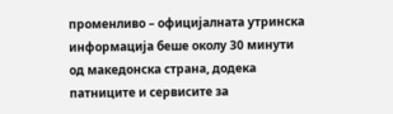променливо – официјалната утринска информација беше околу 30 минути од македонска страна, додека патниците и сервисите за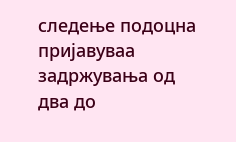следење подоцна пријавуваа задржувања од два до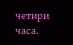четири часа.